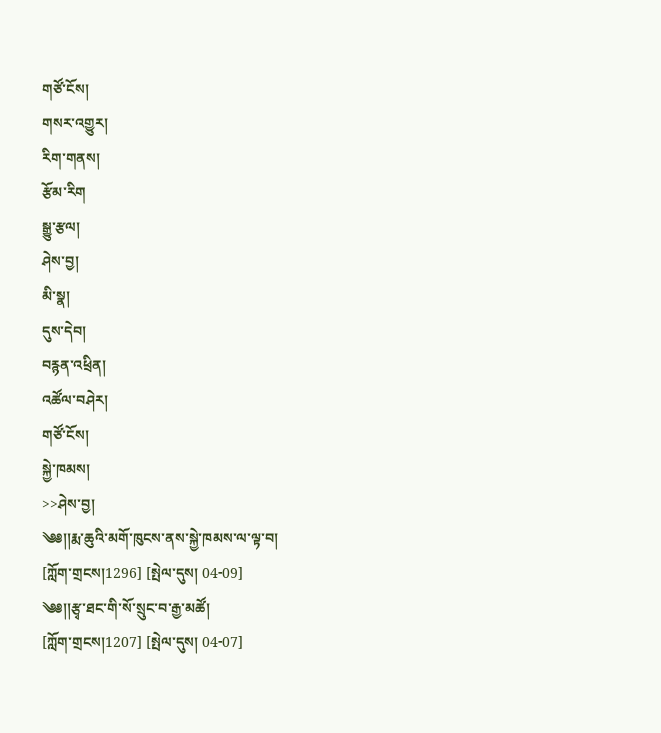གཙོ་ངོས།
གསར་འགྱུར།
རིག་གནས།
རྩོམ་རིག
སྒྱུ་རྩལ།
ཤེས་བྱ།
མི་སྣ།
དུས་དེབ།
བརྙན་འཕྲིན།
འཚོལ་བཤེར།
གཙོ་ངོས།
སྐྱེ་ཁམས།
>>ཤེས་བྱ།
༄༅།།རྨ་ཆུའི་མགོ་ཁུངས་ནས་སྐྱེ་ཁམས་ལ་ལྟ་བ།
[ཀློག་གྲངས།1296] [སྤེལ་དུས། 04-09]
༄༅།།རྩྭ་ཐང་གི་སོ་སྲུང་བ་རྒྱ་མཚོ།
[ཀློག་གྲངས།1207] [སྤེལ་དུས། 04-07]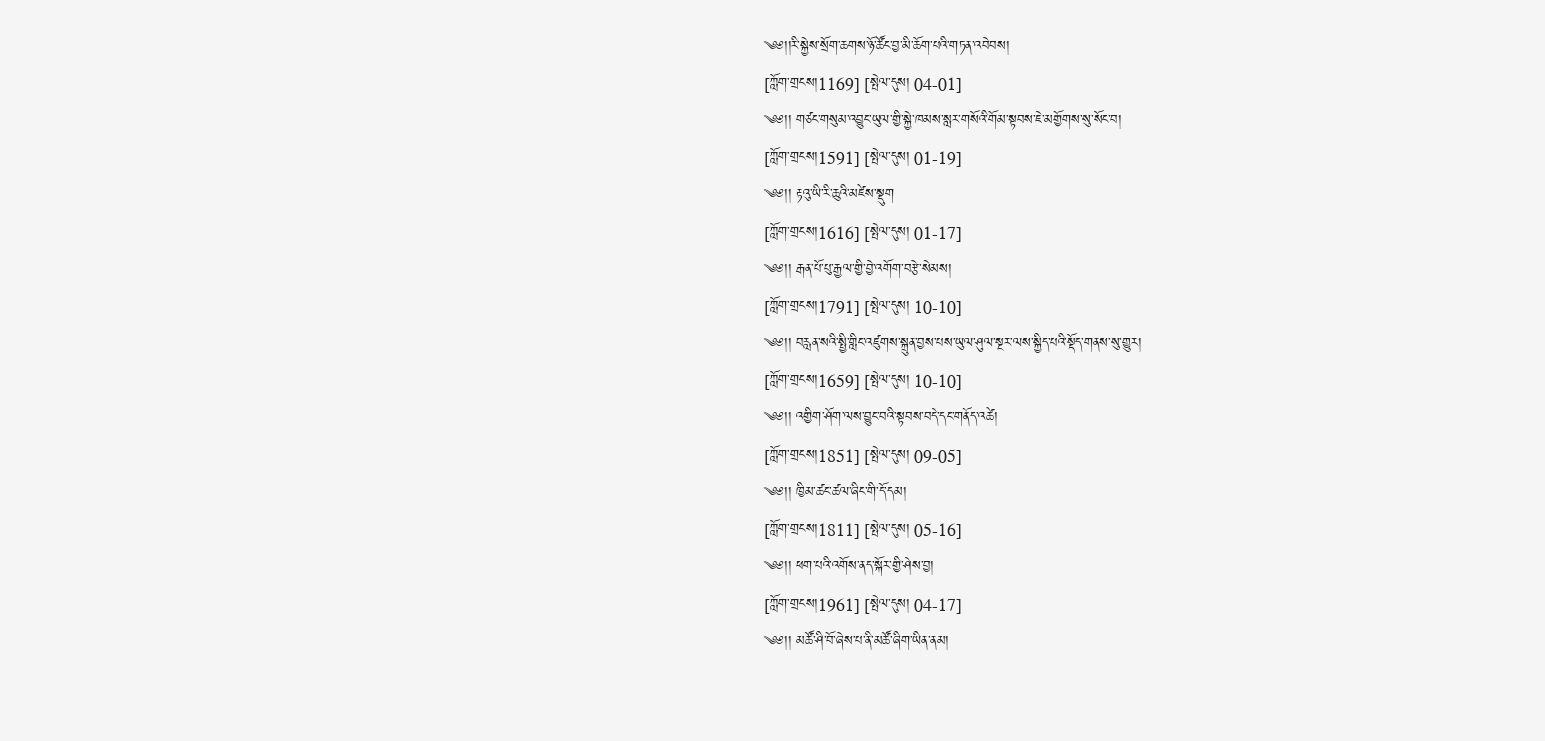༄༅།།རི་སྐྱེས་སྲོག་ཆགས་ཉོ་ཚོང་བྱ་མི་ཆོག་པའི་གཏན་འབེབས།
[ཀློག་གྲངས།1169] [སྤེལ་དུས། 04-01]
༄༅།། གཙང་གསུམ་འབྱུང་ཡུལ་གྱི་སྐྱེ་ཁམས་སླར་གསོའི་གོམ་སྟབས་ཇེ་མགྱོགས་སུ་སོང་བ།
[ཀློག་གྲངས།1591] [སྤེལ་དུས། 01-19]
༄༅།། རྟའུ་ཡི་རི་ཆུའི་མཛེས་སྡུག
[ཀློག་གྲངས།1616] [སྤེལ་དུས། 01-17]
༄༅།། རྒན་པོ་པུ་རྒྱལ་གྱི་བྱེ་འགོག་བརྩེ་སེམས།
[ཀློག་གྲངས།1791] [སྤེལ་དུས། 10-10]
༄༅།། བརླན་སའི་སྤྱི་གླིང་འཛུགས་སྐྲུན་བྱས་པས་ཡུལ་ཤུལ་སྔར་ལས་སྐྱིད་པའི་སྡོད་གནས་སུ་གྱུར།
[ཀློག་གྲངས།1659] [སྤེལ་དུས། 10-10]
༄༅།། འགྱིག་ཤོག་ལས་བྱུང་བའི་སྟབས་བདེ་དང་གནོད་འཚེ།
[ཀློག་གྲངས།1851] [སྤེལ་དུས། 09-05]
༄༅།། ཁྱིམ་ཚང་ཚལ་ཞིང་གི་དོ་དམ།
[ཀློག་གྲངས།1811] [སྤེལ་དུས། 05-16]
༄༅།། ཕག་པའི་འགོས་ནད་སྐོར་གྱི་ཤེས་བྱ།
[ཀློག་གྲངས།1961] [སྤེལ་དུས། 04-17]
༄༅།། མཚོ་ཤི་བོ་ཞེས་པ་ནི་མཚོ་ཞིག་ཡིན་ནམ།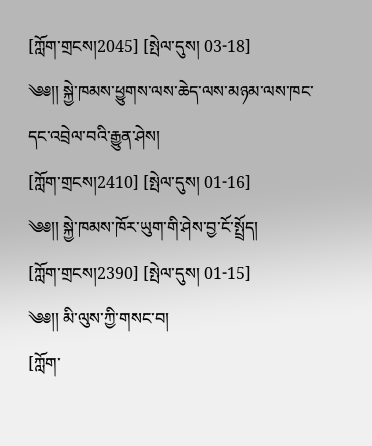[ཀློག་གྲངས།2045] [སྤེལ་དུས། 03-18]
༄༅།། སྐྱེ་ཁམས་ཕྱུགས་ལས་ཆེད་ལས་མཉམ་ལས་ཁང་དང་འབྲེལ་བའི་རྒྱུན་ཤེས།
[ཀློག་གྲངས།2410] [སྤེལ་དུས། 01-16]
༄༅།། སྐྱེ་ཁམས་ཁོར་ཡུག་གི་ཤེས་བྱ་ངོ་སྤྲོད།
[ཀློག་གྲངས།2390] [སྤེལ་དུས། 01-15]
༄༅།། མི་ལུས་ཀྱི་གསང་བ།
[ཀློག་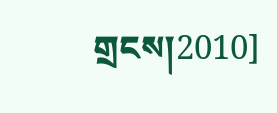གྲངས།2010]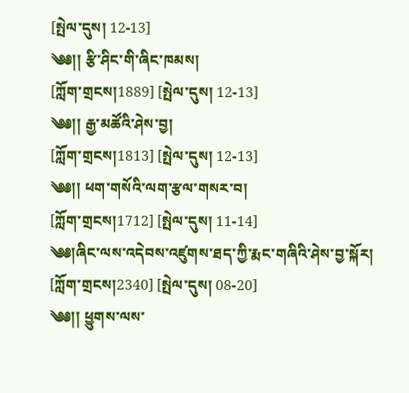[སྤེལ་དུས། 12-13]
༄༅།། རྩི་ཤིང་གི་ཞིང་ཁམས།
[ཀློག་གྲངས།1889] [སྤེལ་དུས། 12-13]
༄༅།། རྒྱ་མཚོའི་ཤེས་བྱ།
[ཀློག་གྲངས།1813] [སྤེལ་དུས། 12-13]
༄༅།། ཕག་གསོའི་ལག་རྩལ་གསར་བ།
[ཀློག་གྲངས།1712] [སྤེལ་དུས། 11-14]
༄༅།ཞིང་ལས་འདེབས་འཛུགས་ཐད་ཀྱི་རྨང་གཞིའི་ཤེས་བྱ་སྐོར།
[ཀློག་གྲངས།2340] [སྤེལ་དུས། 08-20]
༄༅།། ཕྱུགས་ལས་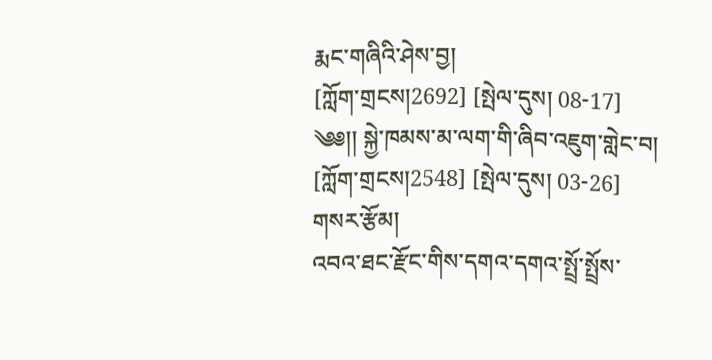རྨང་གཞིའི་ཤེས་བྱ།
[ཀློག་གྲངས།2692] [སྤེལ་དུས། 08-17]
༄༅།། སྐྱེ་ཁམས་མ་ལག་གི་ཞིབ་འཇུག་གླེང་བ།
[ཀློག་གྲངས།2548] [སྤེལ་དུས། 03-26]
གསར་རྩོམ།
འབའ་ཐང་རྫོང་གིས་དགའ་དགའ་སྤྲོ་སྤྲོས་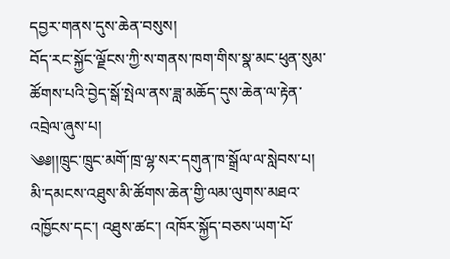དབྱར་གནས་དུས་ཆེན་བསུས།
བོད་རང་སྐྱོང་ལྗོངས་ཀྱི་ས་གནས་ཁག་གིས་སྣ་མང་ཕུན་སུམ་ཚོགས་པའི་བྱེད་སྒོ་སྤེལ་ནས་ཟླ་མཆོད་དུས་ཆེན་ལ་རྟེན་འབྲེལ་ཞུས་པ།
༄༅།།ཁྲུང་ཁྲུང་མགོ་ཁྲ་ལྷ་སར་དགུན་ཁ་སྒྲོལ་ལ་སླེབས་པ།
མི་དམངས་འཐུས་མི་ཚོགས་ཆེན་གྱི་ལམ་ལུགས་མཐའ་འཁྱོངས་དང་། འཐུས་ཚང་། འཁོར་སྐྱོད་བཅས་ཡག་པོ་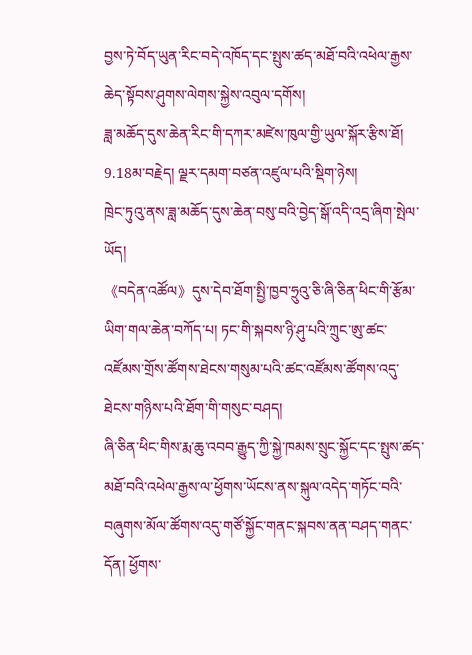བྱས་ཏེ་བོད་ཡུན་རིང་བདེ་འཁོད་དང་སྤུས་ཚད་མཐོ་བའི་འཕེལ་རྒྱས་ཆེད་སྟོབས་ཤུགས་ལེགས་སྐྱེས་འབུལ་དགོས།
ཟླ་མཆོད་དུས་ཆེན་རིང་གི་དཀར་མཛེས་ཁུལ་གྱི་ཡུལ་སྐོར་རྩིས་ཐོ།
9.18མ་བརྗེད། ལྗར་དམག་བཙན་འཛུལ་པའི་སྡིག་ཉེས།
ཁྲེང་ཏུའུ་ནས་ཟླ་མཆོད་དུས་ཆེན་བསུ་བའི་བྱེད་སྒོ་འདི་འདྲ་ཞིག་སྤེལ་ཡོད།
《བདེན་འཚོལ》དུས་དེབ་ཐོག་སྤྱི་ཁྱབ་ཧྲུའུ་ཅི་ཞི་ཅིན་ཕིང་གི་རྩོམ་ཡིག་གལ་ཆེན་བཀོད་པ། ཏང་གི་སྐབས་ཉི་ཤུ་པའི་ཀྲུང་ཨུ་ཚང་འཛོམས་གྲོས་ཚོགས་ཐེངས་གསུམ་པའི་ཚང་འཛོམས་ཚོགས་འདུ་ཐེངས་གཉིས་པའི་ཐོག་གི་གསུང་བཤད།
ཞི་ཅིན་ཕིང་གིས་རྨ་ཆུ་འབབ་རྒྱུད་ཀྱི་སྐྱེ་ཁམས་སྲུང་སྐྱོང་དང་སྤུས་ཚད་མཐོ་བའི་འཕེལ་རྒྱས་ལ་ཕྱོགས་ཡོངས་ནས་སྐུལ་འདེད་གཏོང་བའི་བཞུགས་མོལ་ཚོགས་འདུ་གཙོ་སྐྱོང་གནང་སྐབས་ནན་བཤད་གནང་དོན། ཕྱོགས་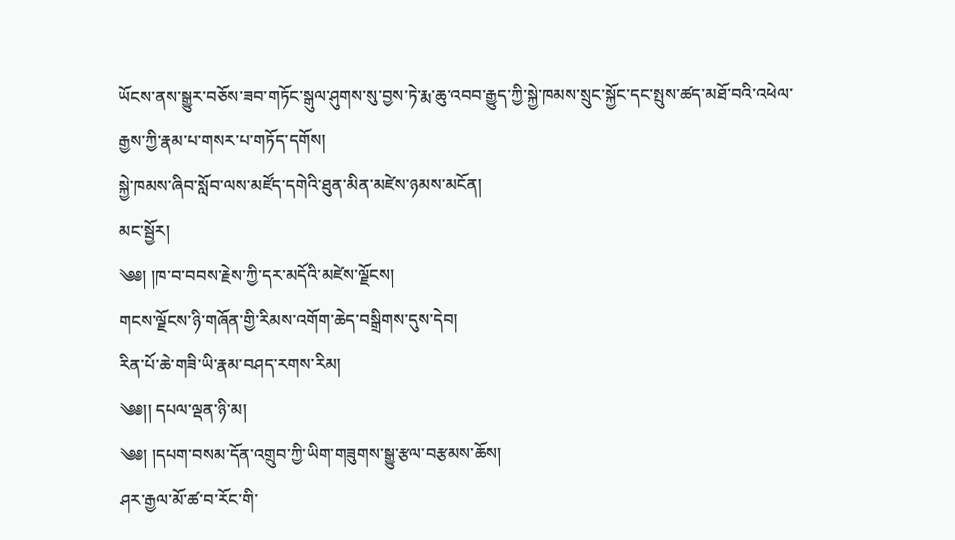ཡོངས་ནས་སྒྱུར་བཅོས་ཟབ་གཏོང་སྒུལ་ཤུགས་སུ་བྱས་ཏེ་རྨ་ཆུ་འབབ་རྒྱུད་ཀྱི་སྐྱེ་ཁམས་སྲུང་སྐྱོང་དང་སྤུས་ཚད་མཐོ་བའི་འཕེལ་རྒྱས་ཀྱི་རྣམ་པ་གསར་པ་གཏོད་དགོས།
སྐྱེ་ཁམས་ཞིབ་སློབ་ལས་མཛོད་དགེའི་ཐུན་མིན་མཛེས་ཉམས་མངོན།
མང་སྦྱོར།
༄༅། །ཁ་བ་བབས་རྗེས་ཀྱི་དར་མདོའི་མཛེས་ལྗོངས།
གངས་ལྗོངས་ཉི་གཞོན་གྱི་རིམས་འགོག་ཆེད་བསྒྲིགས་དུས་དེབ།
རིན་པོ་ཆེ་གཟི་ཡི་རྣམ་བཤད་རགས་རིམ།
༄༅།། དཔལ་ལྡན་ཉི་མ།
༄༅། །དཔག་བསམ་དོན་འགྲུབ་ཀྱི་ཡིག་གཟུགས་སྒྱུ་རྩལ་བརྩམས་ཆོས།
ཤར་རྒྱལ་མོ་ཚ་བ་རོང་གི་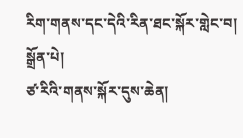རིག་གནས་དང་དེའི་རིན་ཐང་སྐོར་གླེང་བ།
སྒྲོན་པེ།
ཙ་རིའི་གནས་སྐོར་དུས་ཆེན།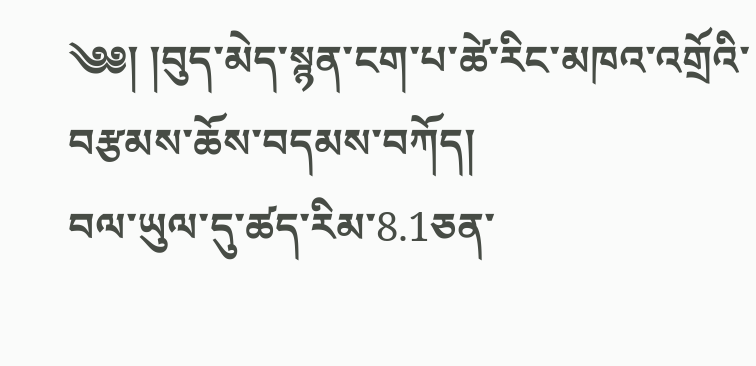༄༅། །བུད་མེད་སྙན་ངག་པ་ཚེ་རིང་མཁའ་འགྲོའི་བརྩམས་ཆོས་བདམས་བཀོད།
བལ་ཡུལ་དུ་ཚད་རིམ་8.1ཅན་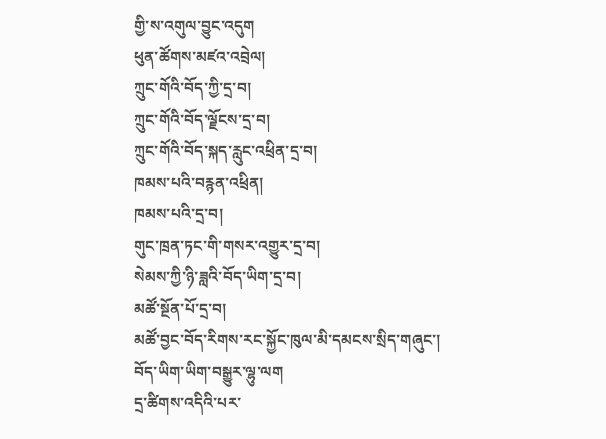གྱི་ས་འགུལ་བྱུང་འདུག
ཕུན་ཚོགས་མཛའ་འབྲེལ།
ཀྲུང་གོའི་བོད་ཀྱི་དྲ་བ།
ཀྲུང་གོའི་བོད་ལྗོངས་དྲ་བ།
ཀྲུང་གོའི་བོད་སྐད་རླུང་འཕྲིན་དྲ་བ།
ཁམས་པའི་བརྙན་འཕྲིན།
ཁམས་པའི་དྲ་བ།
གུང་ཁྲན་ཏང་གི་གསར་འགྱུར་དྲ་བ།
སེམས་ཀྱི་ཉི་ཟླའི་བོད་ཡིག་དྲ་བ།
མཚོ་སྔོན་པོ་དྲ་བ།
མཚོ་བྱང་བོད་རིགས་རང་སྐྱོང་ཁུལ་མི་དམངས་སྲིད་གཞུང་།
བོད་ཡིག་ཡིག་བསྒྱུར་ལྷུ་ལག
དྲ་ཚིགས་འདིའི་པར་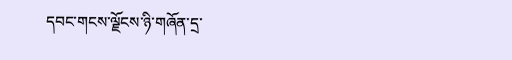དབང་གངས་ལྗོངས་ཉི་གཞོན་དྲ་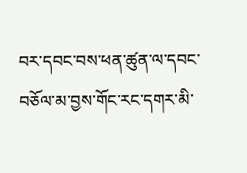བར་དབང་བས་ཕན་ཚུན་ལ་དབང་བཅོལ་མ་བྱས་གོང་རང་དགར་མི་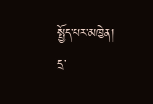སྤྱོད་པར་མཁྱེན།
དྲ་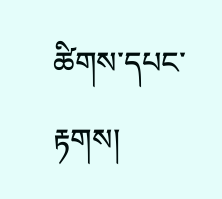ཚིགས་དཔང་རྟགས།